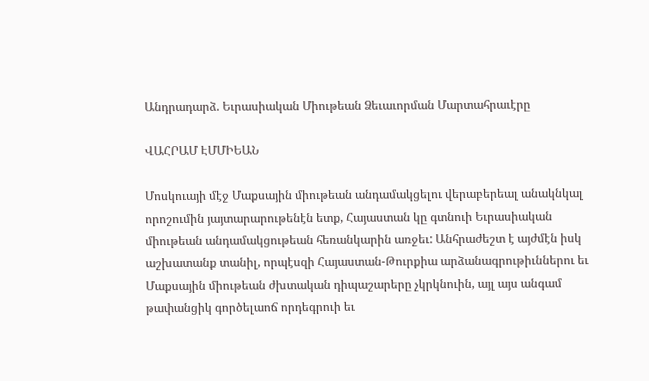Անդրադարձ. Եւրասիական Միութեան Ձեւաւորման Մարտահրաւէրը

ՎԱՀՐԱՄ ԷՄՄԻԵԱՆ

Մոսկուայի մէջ Մաքսային միութեան անդամակցելու վերաբերեալ անակնկալ որոշումին յայտարարութենէն ետք, Հայաստան կը գտնուի Եւրասիական միութեան անդամակցութեան հեռանկարին առջեւ: Անհրաժեշտ է այժմէն իսկ աշխատանք տանիլ, որպէսզի Հայաստան-Թուրքիա արձանագրութիւններու եւ Մաքսային միութեան ժխտական դիպաշարերը չկրկնուին, այլ այս անգամ թափանցիկ գործելաոճ որդեգրուի եւ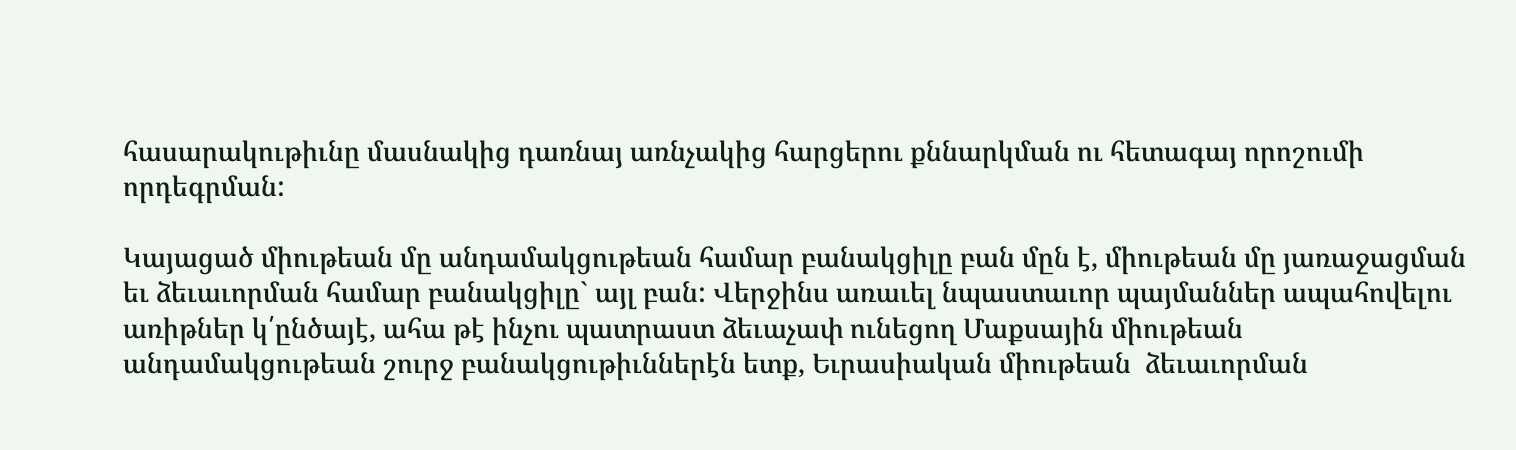հասարակութիւնը մասնակից դառնայ առնչակից հարցերու քննարկման ու հետագայ որոշումի որդեգրման:

Կայացած միութեան մը անդամակցութեան համար բանակցիլը բան մըն է, միութեան մը յառաջացման եւ ձեւաւորման համար բանակցիլը` այլ բան: Վերջինս առաւել նպաստաւոր պայմաններ ապահովելու առիթներ կ՛ընծայէ, ահա թէ ինչու պատրաստ ձեւաչափ ունեցող Մաքսային միութեան անդամակցութեան շուրջ բանակցութիւններէն ետք, Եւրասիական միութեան  ձեւաւորման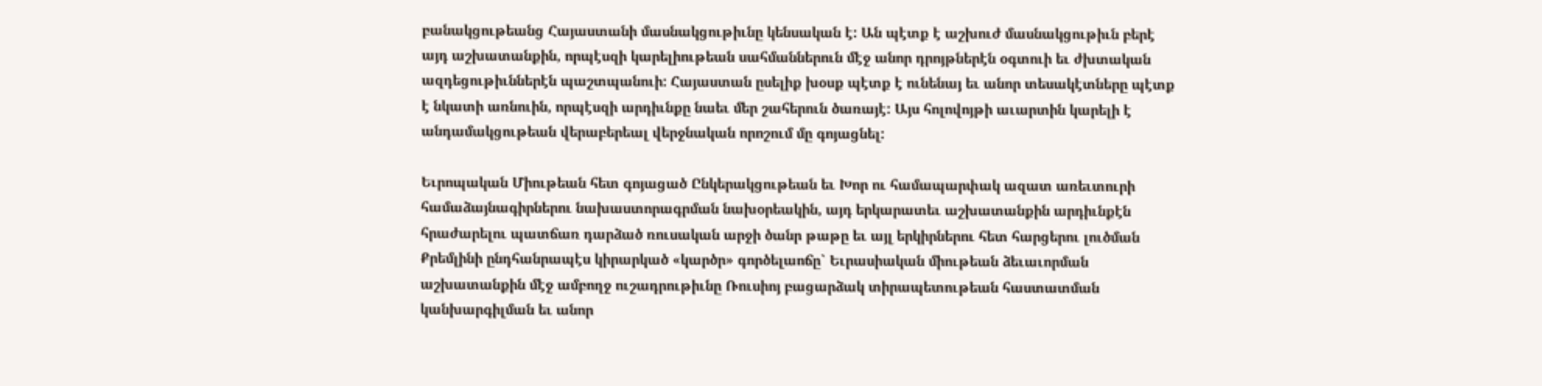բանակցութեանց Հայաստանի մասնակցութիւնը կենսական է: Ան պէտք է աշխուժ մասնակցութիւն բերէ այդ աշխատանքին, որպէսզի կարելիութեան սահմաններուն մէջ անոր դրոյթներէն օգտուի եւ ժխտական ազդեցութիւններէն պաշտպանուի: Հայաստան ըսելիք խօսք պէտք է ունենայ եւ անոր տեսակէտները պէտք է նկատի առնուին, որպէսզի արդիւնքը նաեւ մեր շահերուն ծառայէ: Այս հոլովոյթի աւարտին կարելի է անդամակցութեան վերաբերեալ վերջնական որոշում մը գոյացնել:

Եւրոպական Միութեան հետ գոյացած Ընկերակցութեան եւ Խոր ու համապարփակ ազատ առեւտուրի համաձայնագիրներու նախաստորագրման նախօրեակին, այդ երկարատեւ աշխատանքին արդիւնքէն հրաժարելու պատճառ դարձած ռուսական արջի ծանր թաթը եւ այլ երկիրներու հետ հարցերու լուծման Քրեմլինի ընդհանրապէս կիրարկած «կարծր» գործելաոճը` Եւրասիական միութեան ձեւաւորման աշխատանքին մէջ ամբողջ ուշադրութիւնը Ռուսիոյ բացարձակ տիրապետութեան հաստատման կանխարգիլման եւ անոր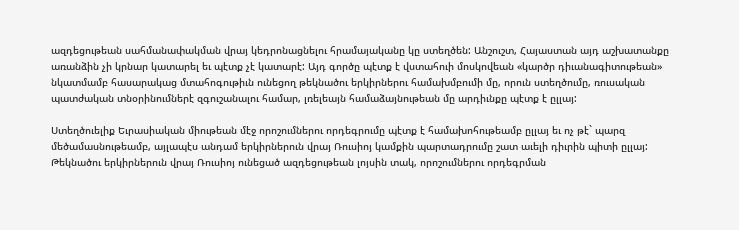ազդեցութեան սահմանափակման վրայ կեդրոնացնելու հրամայականը կը ստեղծեն: Անշուշտ, Հայաստան այդ աշխատանքը առանձին չի կրնար կատարել եւ պէտք չէ կատարէ: Այդ գործը պէտք է վստահուի մոսկովեան «կարծր դիւանագիտութեան» նկատմամբ հասարակաց մտահոգութիւն ունեցող թեկնածու երկիրներու համախմբումի մը, որուն ստեղծումը, ռուսական պատժական տնօրինումներէ զգուշանալու համար, լռելեայն համաձայնութեան մը արդիւնքը պէտք է ըլլայ:

Ստեղծուելիք Եւրասիական միութեան մէջ որոշումներու որդեգրումը պէտք է համախոհութեամբ ըլլայ եւ ոչ թէ` պարզ մեծամասնութեամբ, այլապէս անդամ երկիրներուն վրայ Ռուսիոյ կամքին պարտադրումը շատ աւելի դիւրին պիտի ըլլայ: Թեկնածու երկիրներուն վրայ Ռուսիոյ ունեցած ազդեցութեան լոյսին տակ, որոշումներու որդեգրման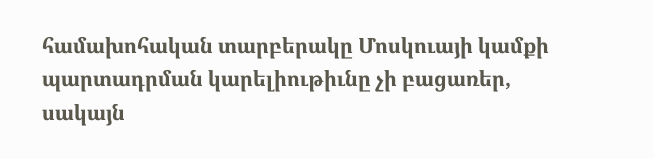համախոհական տարբերակը Մոսկուայի կամքի պարտադրման կարելիութիւնը չի բացառեր, սակայն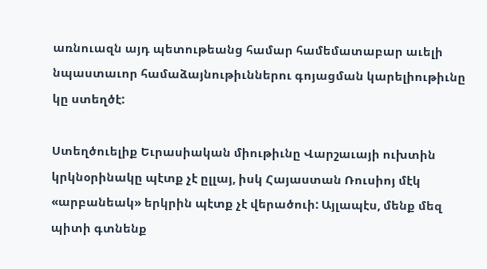առնուազն այդ պետութեանց համար համեմատաբար աւելի նպաստաւոր համաձայնութիւններու գոյացման կարելիութիւնը կը ստեղծէ:

Ստեղծուելիք Եւրասիական միութիւնը Վարշաւայի ուխտին կրկնօրինակը պէտք չէ ըլլայ, իսկ Հայաստան Ռուսիոյ մէկ «արբանեակ» երկրին պէտք չէ վերածուի: Այլապէս, մենք մեզ պիտի գտնենք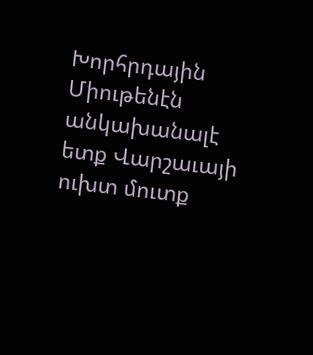Խորհրդային Միութենէն անկախանալէ ետք Վարշաւայի ուխտ մուտք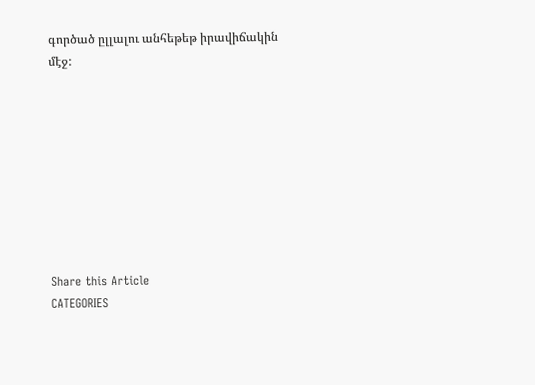գործած ըլլալու անհեթեթ իրավիճակին մէջ:









Share this Article
CATEGORIES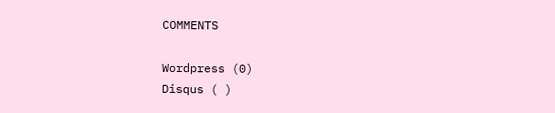COMMENTS

Wordpress (0)
Disqus ( )